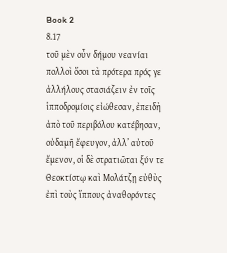Book 2
8.17
τοῦ μὲν οὖν δήμου νεανίαι πολλοὶ ὅσοι τὰ πρότερα πρός γε ἀλλήλους στασιάζειν ἐν τοῖς ἱπποδρομίοις εἰώθεσαν, ἐπειδὴ ἀπὸ τοῦ περιβόλου κατέβησαν, οὐδαμῆ ἔφευγον, ἀλλ’ αὐτοῦ ἔμενον, οἱ δὲ στρατιῶται ξύν τε Θεοκτίστῳ καὶ Μολάτζῃ εὐθὺς ἐπὶ τοὺς ἵππους ἀναθορόντες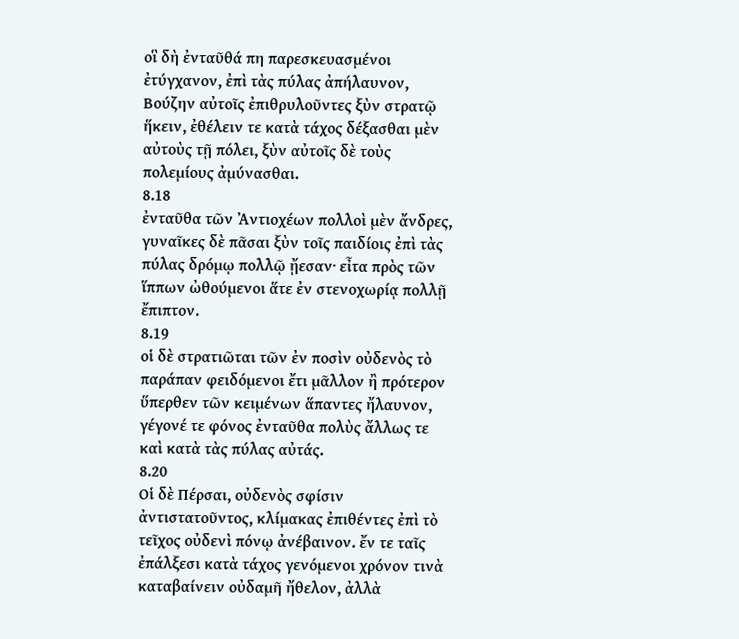οἳ δὴ ἐνταῦθά πη παρεσκευασμένοι ἐτύγχανον, ἐπὶ τὰς πύλας ἀπήλαυνον, Βούζην αὐτοῖς ἐπιθρυλοῦντες ξὺν στρατῷ ἥκειν, ἐθέλειν τε κατὰ τάχος δέξασθαι μὲν αὐτοὺς τῇ πόλει, ξὺν αὐτοῖς δὲ τοὺς πολεμίους ἀμύνασθαι.
8.18
ἐνταῦθα τῶν Ἀντιοχέων πολλοὶ μὲν ἄνδρες, γυναῖκες δὲ πᾶσαι ξὺν τοῖς παιδίοις ἐπὶ τὰς πύλας δρόμῳ πολλῷ ᾔεσαν· εἶτα πρὸς τῶν ἵππων ὠθούμενοι ἅτε ἐν στενοχωρίᾳ πολλῇ ἔπιπτον.
8.19
οἱ δὲ στρατιῶται τῶν ἐν ποσὶν οὐδενὸς τὸ παράπαν φειδόμενοι ἔτι μᾶλλον ἢ πρότερον ὕπερθεν τῶν κειμένων ἅπαντες ἤλαυνον, γέγονέ τε φόνος ἐνταῦθα πολὺς ἄλλως τε καὶ κατὰ τὰς πύλας αὐτάς.
8.20
Οἱ δὲ Πέρσαι, οὐδενὸς σφίσιν ἀντιστατοῦντος, κλίμακας ἐπιθέντες ἐπὶ τὸ τεῖχος οὐδενὶ πόνῳ ἀνέβαινον. ἔν τε ταῖς ἐπάλξεσι κατὰ τάχος γενόμενοι χρόνον τινὰ καταβαίνειν οὐδαμῆ ἤθελον, ἀλλὰ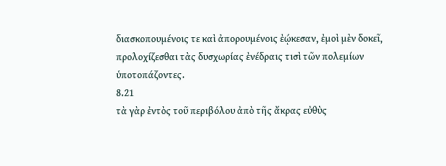διασκοπουμένοις τε καὶ ἀπορουμένοις ἐῴκεσαν, ἐμοὶ μὲν δοκεῖ, προλοχίζεσθαι τὰς δυσχωρίας ἐνέδραις τισὶ τῶν πολεμίων ὑποτοπάζοντες.
8.21
τὰ γὰρ ἐντὸς τοῦ περιβόλου ἀπὸ τῆς ἄκρας εὐθὺς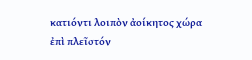κατιόντι λοιπὸν ἀοίκητος χώρα ἐπὶ πλεῖστόν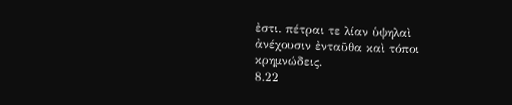ἐστι. πέτραι τε λίαν ὑψηλαὶ ἀνέχουσιν ἐνταῦθα καὶ τόποι κρημνώδεις.
8.22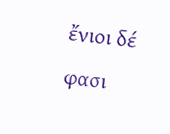ἔνιοι δέ φασι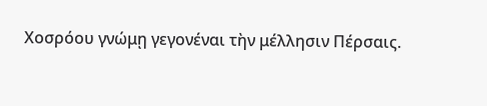Χοσρόου γνώμῃ γεγονέναι τὴν μέλλησιν Πέρσαις.